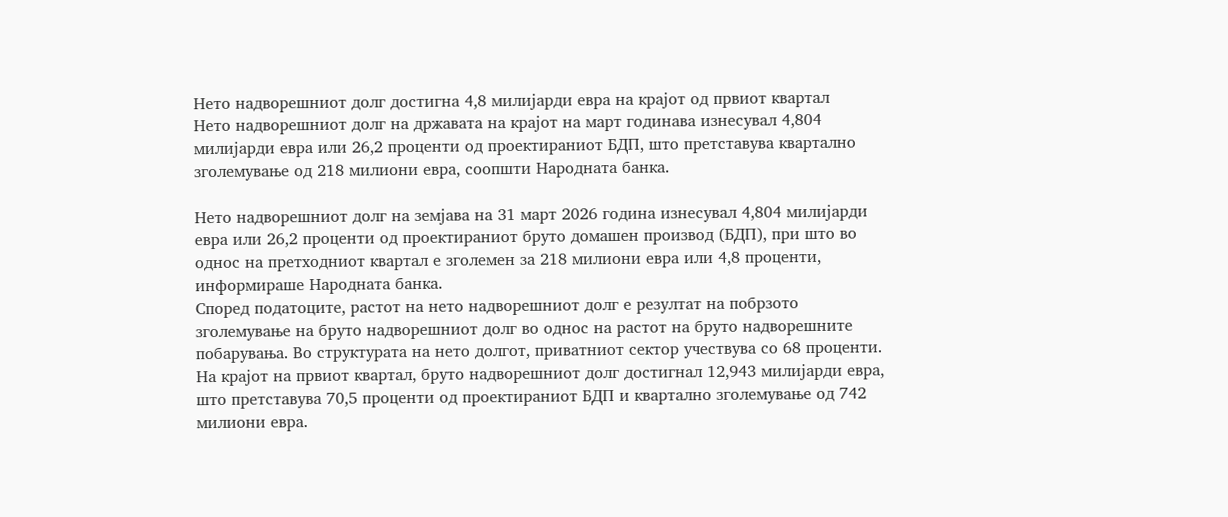Нето надворешниот долг достигна 4,8 милијарди евра на крајот од првиот квартал
Нето надворешниот долг на државата на крајот на март годинава изнесувал 4,804 милијарди евра или 26,2 проценти од проектираниот БДП, што претставува квартално зголемување од 218 милиони евра, соопшти Народната банка.

Нето надворешниот долг на земјава на 31 март 2026 година изнесувал 4,804 милијарди евра или 26,2 проценти од проектираниот бруто домашен производ (БДП), при што во однос на претходниот квартал е зголемен за 218 милиони евра или 4,8 проценти, информираше Народната банка.
Според податоците, растот на нето надворешниот долг е резултат на побрзото зголемување на бруто надворешниот долг во однос на растот на бруто надворешните побарувања. Во структурата на нето долгот, приватниот сектор учествува со 68 проценти.
На крајот на првиот квартал, бруто надворешниот долг достигнал 12,943 милијарди евра, што претставува 70,5 проценти од проектираниот БДП и квартално зголемување од 742 милиони евра.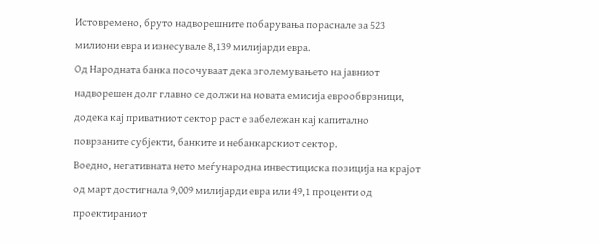Истовремено, бруто надворешните побарувања пораснале за 523 милиони евра и изнесувале 8,139 милијарди евра.
Од Народната банка посочуваат дека зголемувањето на јавниот надворешен долг главно се должи на новата емисија еврообврзници, додека кај приватниот сектор раст е забележан кај капитално поврзаните субјекти, банките и небанкарскиот сектор.
Воедно, негативната нето меѓународна инвестициска позиција на крајот од март достигнала 9,009 милијарди евра или 49,1 проценти од проектираниот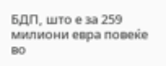БДП, што е за 259 милиони евра повеќе во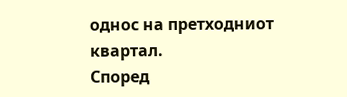однос на претходниот квартал.
Според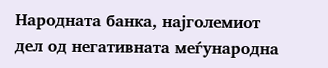Народната банка, најголемиот дел од негативната меѓународна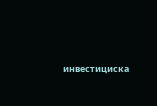инвестициска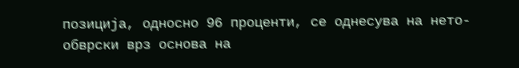позиција, односно 96 проценти, се однесува на нето-обврски врз основа на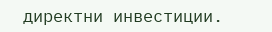директни инвестиции.